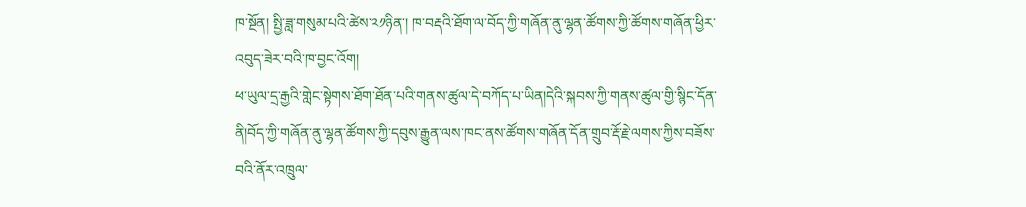ཁ་སྔོན། སྤྱི་ཟླ་གསུམ་པའི་ཚེས་༢༡ཉིན་། ཁ་བརྡའི་ཐོག་ལ་བོད་ཀྱི་གཞོན་ནུ་ལྷན་ཚོགས་ཀྱི་ཚོགས་གཞོན་ཕྱིར་འབུད་ཟེར་བའི་ཁ་བྱང་འོག།
ཕ་ཡུལ་དྲ་རྒྱའི་གླེང་སྟེགས་ཐོག་ཐོན་པའི་གནས་ཚུལ་དེ་བཀོད་པ་ཡིན།དེའི་སྐབས་ཀྱི་གནས་ཚུལ་གྱི་སྙིང་དོན་ནི།བོད་ཀྱི་གཞོན་ནུ་ལྷན་ཚོགས་ཀྱི་དབུས་རྒྱུན་ལས་ཁང་ནས་ཚོགས་གཞོན་དོན་གྲུབ་རྡོ་རྗེ་ལགས་ཀྱིས་བཟོས་བའི་ནོར་འཁྲུལ་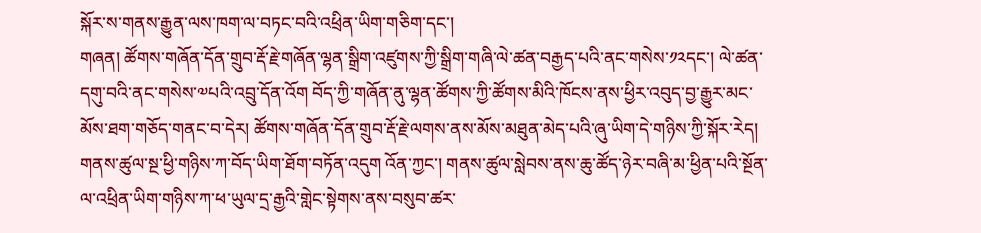སྐོར་ས་གནས་རྒྱུན་ལས་ཁག་ལ་བཏང་བའི་འཕྲིན་ཡིག་གཅིག་དང་།
གཞན། ཚོགས་གཞོན་དོན་གྲུབ་རྡོ་རྗེ་གཞོན་ལྷན་སྒྲིག་འཛུགས་ཀྱི་སྒྲིག་གཞི་ལེ་ཚན་བརྒྱད་པའི་ནང་གསེས་༡༢དང་། ལེ་ཚན་དགུ་བའི་ནང་གསེས་༧པའི་འབྲུ་དོན་འོག བོད་ཀྱི་གཞོན་ནུ་ལྷན་ཚོགས་ཀྱི་ཚོགས་མིའི་ཁོངས་ནས་ཕྱིར་འབུད་བྱ་རྒྱུར་མང་མོས་ཐག་གཅོད་གནང་བ་དེར། ཚོགས་གཞོན་དོན་གྲུབ་རྡོ་རྗེ་ལགས་ནས་མོས་མཐུན་མེད་པའི་ཞུ་ཡིག་དེ་གཉིས་ཀྱི་སྐོར་རེད།
གནས་ཚུལ་སྔ་ཕྱི་གཉིས་ཀ་བོད་ཡིག་ཐོག་བཏོན་འདུག འོན་ཀྱང་། གནས་ཚུལ་སླེབས་ནས་ཆུ་ཚོད་ཉེར་བཞི་མ་ཕྱིན་པའི་སྔོན་ལ་འཕྲིན་ཡིག་གཉིས་ཀ་ཕ་ཡུལ་དྲ་རྒྱའི་གླེང་སྟེགས་ནས་བསུབ་ཚར་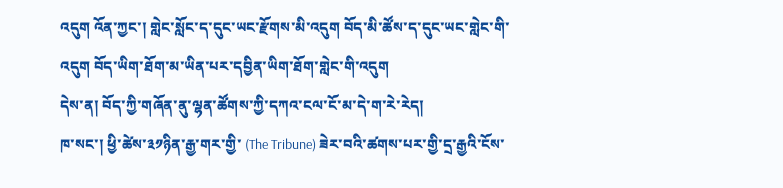འདུག འོན་ཀྱང་། གླེང་སློང་ད་དུང་ཡང་རྫོགས་མི་འདུག བོད་མི་ཚོས་ད་དུང་ཡང་གླེང་གི་འདུག བོད་ཡིག་ཐོག་མ་ཡིན་པར་དབྱིན་ཡིག་ཐོག་གླེང་གི་འདུག
དེས་ན། བོད་ཀྱི་གཞོན་ནུ་ལྷན་ཚོགས་ཀྱི་དཀའ་ངལ་ངོ་མ་དེ་ག་རེ་རེད།
ཁ་སང་། ཕྱི་ཚེས་༣༡ཉིན་རྒྱ་གར་གྱི་ (The Tribune) ཟེར་བའི་ཚགས་པར་གྱི་དྲ་རྒྱའི་ངོས་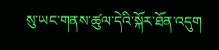སུ་ཡང་གནས་ཚུལ་དེའི་སྐོར་ཐོན་འདུག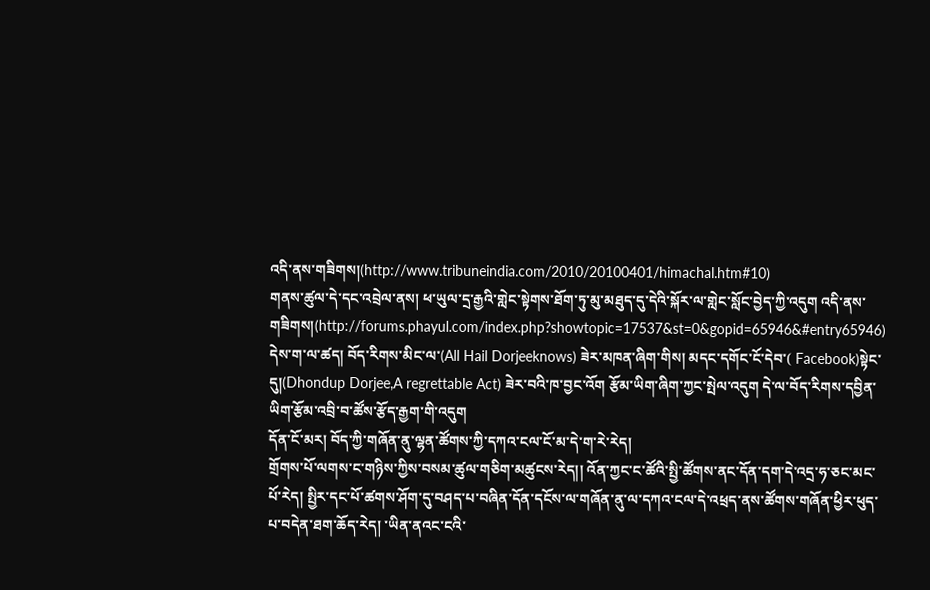འདི་ནས་གཟིགས།(http://www.tribuneindia.com/2010/20100401/himachal.htm#10)
གནས་ཚུལ་དེ་དང་འབྲེལ་ནས། ཕ་ཡུལ་དྲ་རྒྱའི་གླེང་སྟེགས་ཐོག་ཏུ་མུ་མཐུད་དུ་དེའི་སྐོར་ལ་གླེང་སློང་བྱེད་ཀྱི་འདུག འདི་ནས་གཟིགས།(http://forums.phayul.com/index.php?showtopic=17537&st=0&gopid=65946&#entry65946)
དེས་ག་ལ་ཚད། བོད་རིགས་མིང་ལ་(All Hail Dorjeeknows) ཟེར་མཁན་ཞིག་གིས། མདང་དགོང་ངོ་དེབ་( Facebook)སྟེང་དུ།(Dhondup Dorjee,A regrettable Act) ཟེར་བའི་ཁ་བྱང་འོག རྩོམ་ཡིག་ཞིག་ཀྱང་སྤེལ་འདུག དེ་ལ་བོད་རིགས་དབྱིན་ཡིག་རྩོམ་འབྲི་བ་ཚོས་རྩོད་རྒྱག་གི་འདུག
དོན་ངོ་མར། བོད་ཀྱི་གཞོན་ནུ་ལྷན་ཚོགས་ཀྱི་དཀའ་ངལ་ངོ་མ་དེ་ག་རེ་རེད།
གྲོགས་པོ་ལགས་ང་གཉིས་ཀྱིས་བསམ་ཚུལ་གཅིག་མཚུངས་རེད།། འོན་ཀྱང་ང་ཚོའི་སྤྱི་ཚོགས་ནང་དོན་དག་དེ་འདྲ་ཧ་ཅང་མང་པོ་རེད། སྤྱིར་དང་པོ་ཚགས་ཤོག་དུ་བཤད་པ་བཞིན་དོན་དངོས་ལ་གཞོན་ནུ་ལ་དཀའ་ངལ་དེ་འཕྲད་ནས་ཚོགས་གཞོན་ཕྱིར་ཕུད་པ་བདེན་ཐག་ཆོད་རེད། ་ཡིན་ནའང་ངའི་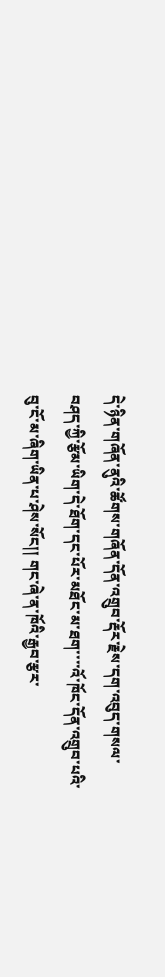དེ་ཉིན་གཞོན་ནུའི་ཚོགས་གཞོན་དོན་འགྲུབ་རྡོར་རྗེས་དག་འབུད་གསལ་བཤད་ཀྱི་རྩོམ་ཡིག་དེ་ཐོག་དང་པོར་མཐོང་མ་ཐག་་་་འོ་ཁོང་དོན་འགྲུབ་པའི་བུ་ངོ་མ་ཞིག་ཡིན་པ་ཤེས་སོང།། གང་ཞེ་ན་ཁོའི་རྒྱབ་རྩར་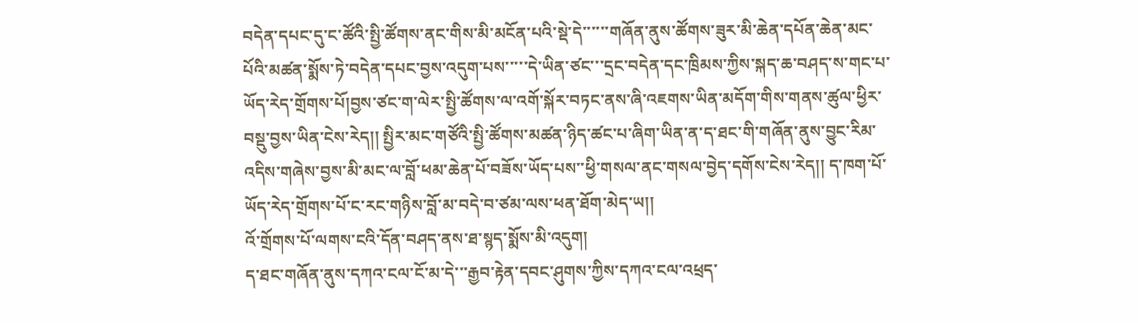བདེན་དཔང་དུ་ང་ཚོའི་སྤྱི་ཚོགས་ནང་གིས་མི་མངོན་པའི་སྡེ་དེ་་་་་་གཞོན་ནུས་ཚོགས་ཟུར་མི་ཆེན་དཔོན་ཆེན་མང་པོའི་མཚན་སྨོས་ཏེ་བདེན་དཔང་བྱས་འདུག་པས་་་་་དེ་ཡིན་ཙང་་་དྲང་བདེན་དང་ཁྲིམས་ཀྱིས་སྐད་ཆ་བཤད་ས་གང་པ་ཡོད་རེད་གྲོགས་པོ།བྱས་ཙང་ག་ལེར་སྤྱི་ཚོགས་ལ་འགོ་སྐོར་བཏང་ནས་ཞི་འཇགས་ཡིན་མདོག་གིས་གནས་ཚུལ་ཕྱིར་བསྡུ་བྱས་ཡིན་ངེས་རེད།། སྤྱིར་མང་གཙོའི་སྤྱི་ཚོགས་མཚན་ཉིད་ཚང་པ་ཞིག་ཡིན་ན་ད་ཐང་གི་གཞོན་ནུས་བྱུང་རིམ་འདིས་གཞེས་བྱས་མི་མང་ལ་བློ་ཕམ་ཆེན་པོ་བཟོས་ཡོད་པས་་ཕྱི་གསལ་ནང་གསལ་བྱེད་དགོས་ངེས་རེད།། ད་ཁག་པོ་ཡོད་རེད་གྲོགས་པོ་ང་རང་གཉིས་བློ་མ་བདེ་བ་ཙམ་ལས་ཕན་ཐོག་མེད་ཡ།།
འོ་གྲོགས་པོ་ལགས་ངའི་དོན་བཤད་ནས་ཐ་སྙད་སྨོས་མི་འདུག།
ད་ཐང་གཞོན་ནུས་དཀའ་ངལ་ངོ་མ་དེ་་་རྒྱབ་རྟེན་དབང་ཤུགས་ཀྱིས་དཀའ་ངལ་འཕྲད་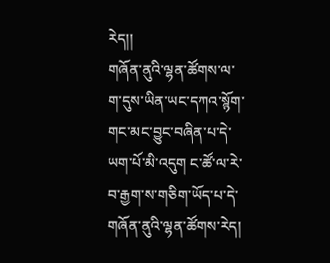རེད།།
གཞོན་ནུའི་ལྷན་ཚོགས་ལ་ག་དུས་ཡིན་ཡང་དཀའ་སྙོག་གང་མང་བྱུང་བཞིན་པ་དེ་ཡག་པོ་མི་འདུག ང་ཚོ་ལ་རེ་བ་རྒྱག་ས་གཅིག་ཡོད་པ་དེ་གཞོན་ནུའི་ལྷན་ཚོགས་རེད།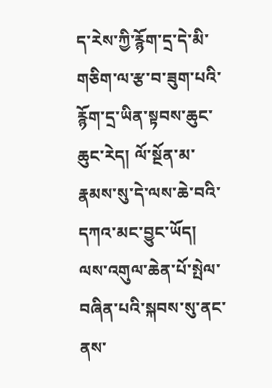ད་རེས་ཀྱི་རྙོག་དྲ་དེ་མི་གཅིག་ལ་རྩ་བ་ཟུག་པའི་རྙོག་དྲ་ཡིན་སྟབས་ཆུང་ཆུང་རེད། ལོ་སྔོན་མ་རྣམས་སུ་དེ་ལས་ཆེ་བའི་དཀའ་མང་བྱུང་ཡོད། ལས་འགུལ་ཆེན་པོ་སྤེལ་བཞིན་པའི་སྐབས་སུ་ནང་ནས་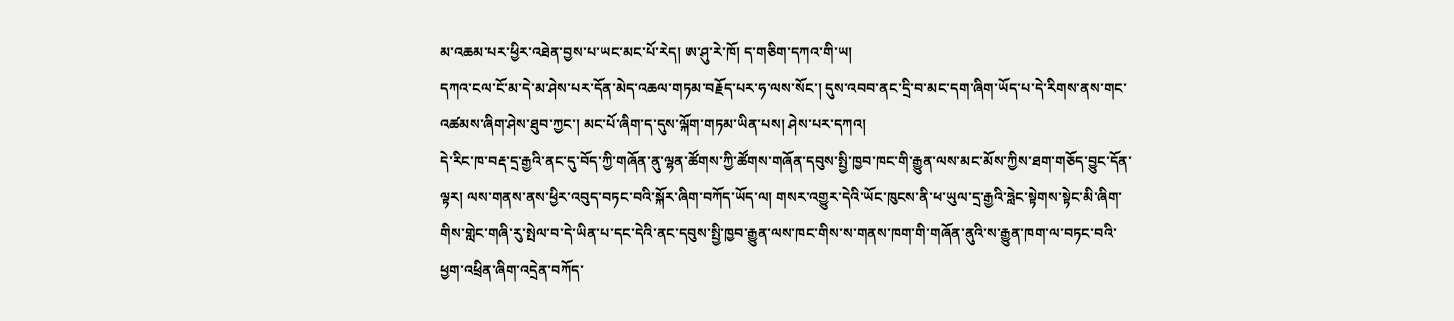མ་འཆམ་པར་ཕྱིར་འཐེན་བྱས་པ་ཡང་མང་པོ་རེད། ཨ་ཤུ་རེ་ཁོ། ད་གཅིག་དཀའ་གི་ཡ།
དཀའ་ངལ་ངོ་མ་དེ་མ་ཤེས་པར་དོན་མེད་འཆལ་གཏམ་བརྗོད་པར་ཧ་ལས་སོང་། དུས་འབབ་ནང་དྲི་བ་མང་དག་ཞིག་ཡོད་པ་དེ་རིགས་ནས་གང་འཚམས་ཞིག་ཤེས་ཐུབ་ཀྱང་། མང་པོ་ཞིག་ད་དུས་ལྐོག་གཏམ་ཡིན་པས། ཤེས་པར་དཀའ།
དེ་རིང་ཁ་བརྡ་དྲ་རྒྱའི་ནང་དུ་བོད་ཀྱི་གཞོན་ནུ་ལྷན་ཚོགས་ཀྱི་ཚོགས་གཞོན་དབུས་སྤྱི་ཁྱབ་ཁང་གི་རྒྱུན་ལས་མང་མོས་ཀྱིས་ཐག་གཅོད་བྱུང་དོན་ལྟར། ལས་གནས་ནས་ཕྱིར་འབུད་བཏང་བའི་སྐོར་ཞིག་བཀོད་ཡོད་ལ། གསར་འགྱུར་དེའི་ཡོང་ཁུངས་ནི་ཕ་ཡུལ་དྲ་རྒྱའི་ཧླེང་སྟེགས་སྟེང་མི་ཞིག་གིས་གླེང་གཞི་རུ་སྤེལ་བ་དེ་ཡིན་པ་དང་དེའི་ནང་དབུས་སྤྱི་ཁྱབ་རྒྱུན་ལས་ཁང་གིས་ས་གནས་ཁག་གི་གཞོན་ནུའི་ས་རྒྱུན་ཁག་ལ་བཏང་བའི་ཕྱག་འཕྲིན་ཞིག་འདྲེན་བཀོད་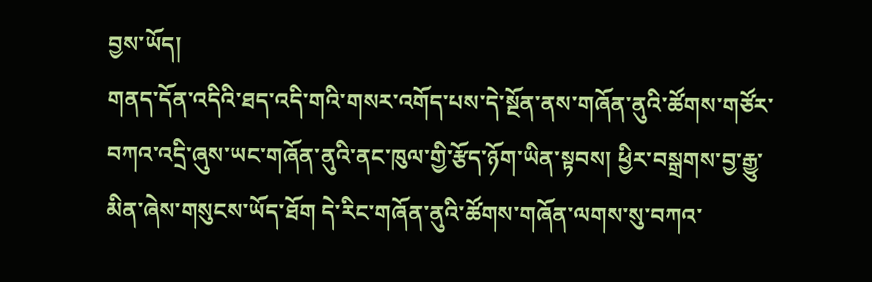བྱས་ཡོད།
གནད་དོན་འདིའི་ཐད་འདི་གའི་གསར་འགོད་པས་དེ་སྔོན་ནས་གཞོན་ནུའི་ཚོགས་གཙོར་བཀའ་འདྲི་ཞུས་ཡང་གཞོན་ནུའི་ནང་ཁུལ་གྱི་རྩོད་ཉོག་ཡིན་སྟབས། ཕྱིར་བསྒྲགས་བྱ་རྒྱུ་མིན་ཞེས་གསུངས་ཡོད་ཐོག དེ་རིང་གཞོན་ནུའི་ཚོགས་གཞོན་ལགས་སུ་བཀའ་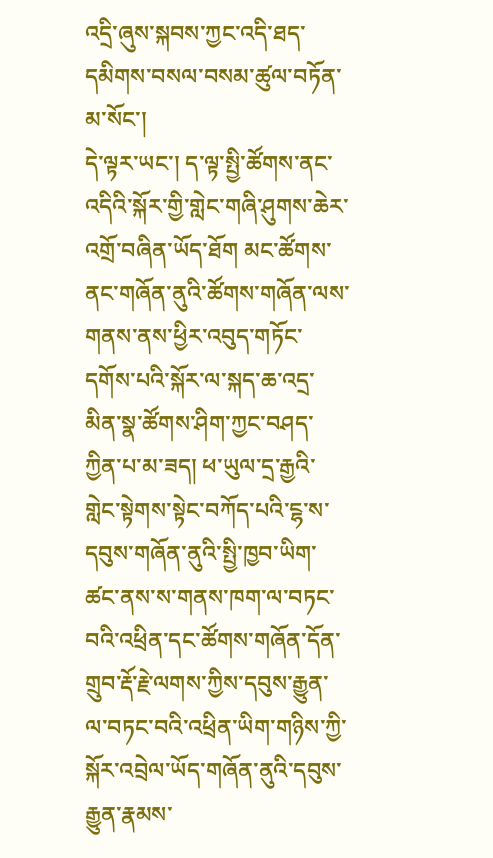འདྲི་ཞུས་སྐབས་ཀྱང་འདི་ཐད་དམིགས་བསལ་བསམ་ཚུལ་བཏོན་མ་སོང་།
དེ་ལྟར་ཡང་། ད་ལྟ་སྤྱི་ཚོགས་ནང་འདིའི་སྐོར་གྱི་གླེང་གཞི་ཤུགས་ཆེར་འགྲོ་བཞིན་ཡོད་ཐོག མང་ཚོགས་ནང་གཞོན་ནུའི་ཚོགས་གཞོན་ལས་གནས་ནས་ཕྱིར་འབུད་གཏོང་དགོས་པའི་སྐོར་ལ་སྐད་ཆ་འདྲ་མིན་སྣ་ཚོགས་ཤིག་ཀྱང་བཤད་ཀྱིན་པ་མ་ཟད། ཕ་ཡུལ་དྲ་རྒྱའི་གླེང་སྟེགས་སྟེང་བཀོད་པའི་ངྷ་ས་དབུས་གཞོན་ནུའི་སྤྱི་ཁྱབ་ཡིག་ཚང་ནས་ས་གནས་ཁག་ལ་བཏང་བའི་འཕྲིན་དང་ཚོགས་གཞོན་དོན་གྲུབ་རྡོ་རྗེ་ལགས་ཀྱིས་དབུས་རྒྱུན་ལ་བཏང་བའི་འཕྲིན་ཡིག་གཉིས་ཀྱི་སྐོར་འབྲེལ་ཡོད་གཞོན་ནུའི་དབུས་རྒྱུན་རྣམས་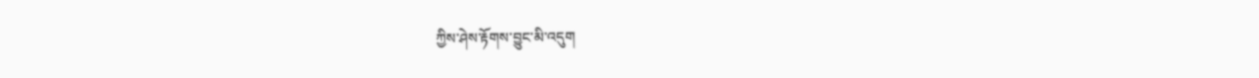ཀྱིས་ཤེས་རྟོགས་བྱུང་མི་འདུག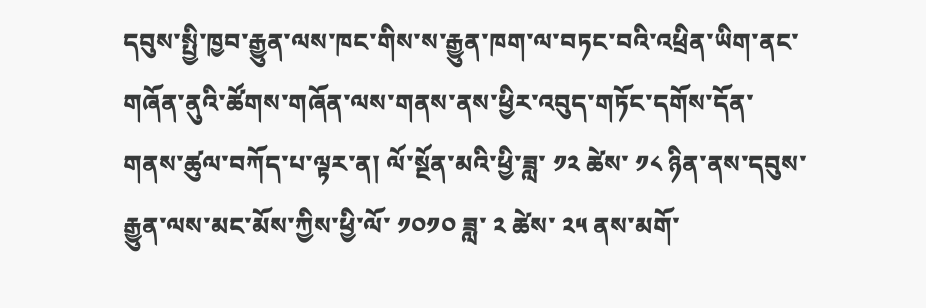དབུས་སྤྱི་ཁྱབ་རྒྱུན་ལས་ཁང་གིས་ས་རྒྱུན་ཁག་ལ་བཏང་བའི་འཕྲིན་ཡིག་ནང་གཞོན་ནུའི་ཚོགས་གཞོན་ལས་གནས་ནས་ཕྱིར་འབུད་གཏོང་དགོས་དོན་གནས་ཚུལ་བཀོད་པ་ལྟར་ན། ལོ་སྔོན་མའི་ཕྱི་ཟླ་ ༡༢ ཚེས་ ༡༨ ཉིན་ནས་དབུས་རྒྱུན་ལས་མང་མོས་ཀྱིས་ཕྱི་ལོ་ ༡༠༡༠ ཟླ་ ༢ ཚེས་ ༢༥ ནས་མགོ་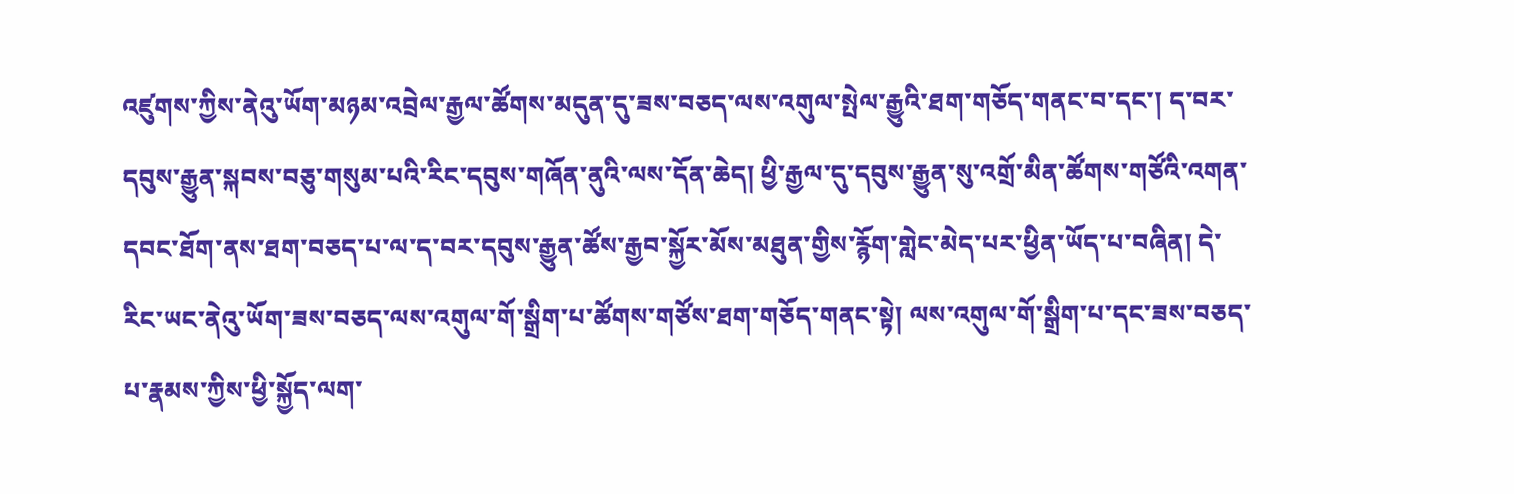འཛུགས་ཀྱིས་ནེའུ་ཡོག་མཉམ་འབྲེལ་རྒྱལ་ཚོགས་མདུན་དུ་ཟས་བཅད་ལས་འགུལ་སྤེལ་རྒྱུའི་ཐག་གཅོད་གནང་བ་དང་། ད་བར་དབུས་རྒྱུན་སྐབས་བཅུ་གསུམ་པའི་རིང་དབུས་གཞོན་ནུའི་ལས་དོན་ཆེད། ཕྱི་རྒྱལ་དུ་དབུས་རྒྱུན་སུ་འགྲོ་མིན་ཚོགས་གཙོའི་འགན་དབང་ཐོག་ནས་ཐག་བཅད་པ་ལ་ད་བར་དབུས་རྒྱུན་ཚོས་རྒྱབ་སྐྱོར་མོས་མཐུན་གྱིས་རྙོག་གླེང་མེད་པར་ཕྱིན་ཡོད་པ་བཞིན། དེ་རིང་ཡང་ནེའུ་ཡོག་ཟས་བཅད་ལས་འགུལ་གོ་སྒྲིག་པ་ཚོགས་གཙོས་ཐག་གཅོད་གནང་སྟེ། ལས་འགུལ་གོ་སྒྲིག་པ་དང་ཟས་བཅད་པ་རྣམས་ཀྱིས་ཕྱི་སྐྱོད་ལག་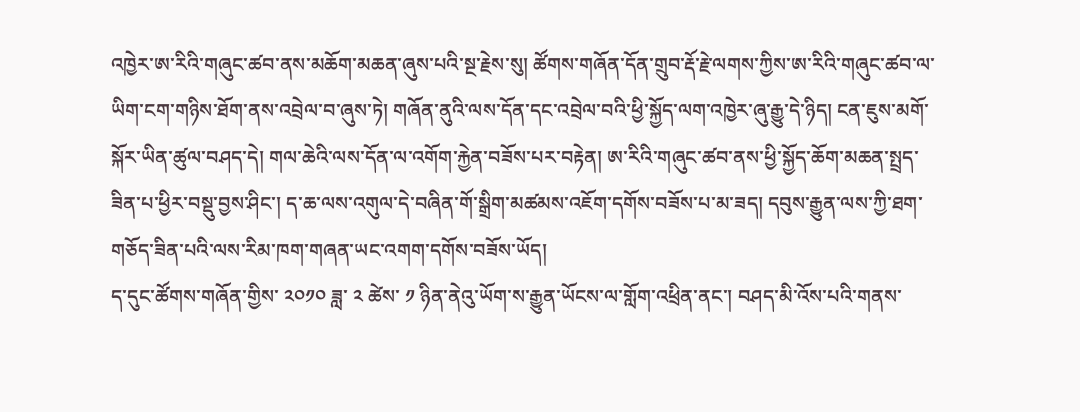འཁྱེར་ཨ་རིའི་གཞུང་ཚབ་ནས་མཆོག་མཆན་ཞུས་པའི་སྔ་རྗེས་སུ། ཚོགས་གཞོན་དོན་གྲུབ་རྡོ་རྗེ་ལགས་ཀྱིས་ཨ་རིའི་གཞུང་ཚབ་ལ་ཡིག་ངག་གཉིས་ཐོག་ནས་འབྲེལ་བ་ཞུས་ཏེ། གཞོན་ནུའི་ལས་དོན་དང་འབྲེལ་བའི་ཕྱི་སྐྱོད་ལག་འཁྱེར་ཞུ་རྒྱུ་དེ་ཉིད། ངན་ཇུས་མགོ་སྐོར་ཡིན་ཚུལ་བཤད་དེ། གལ་ཆེའི་ལས་དོན་ལ་འགོག་རྐྱེན་བཟོས་པར་བརྟེན། ཨ་རིའི་གཞུང་ཚབ་ནས་ཕྱི་སྐྱོད་ཆོག་མཆན་སྤྲད་ཟིན་པ་ཕྱིར་བསྡུ་བྱས་ཤིང་། ད་ཆ་ལས་འགུལ་དེ་བཞིན་གོ་སྒྲིག་མཚམས་འཇོག་དགོས་བཟོས་པ་མ་ཟད། དབུས་རྒྱུན་ལས་ཀྱི་ཐག་གཅོད་ཟིན་པའི་ལས་རིམ་ཁག་གཞན་ཡང་འགག་དགོས་བཟོས་ཡོད།
ད་དུང་ཚོགས་གཞོན་གྱིས་ ༢༠༡༠ ཟླ་ ༢ ཚེས་ ༡ ཉིན་ནེའུ་ཡོག་ས་རྒྱུན་ཡོངས་ལ་གློག་འཕྲིན་ནང་། བཤད་མི་འོས་པའི་གནས་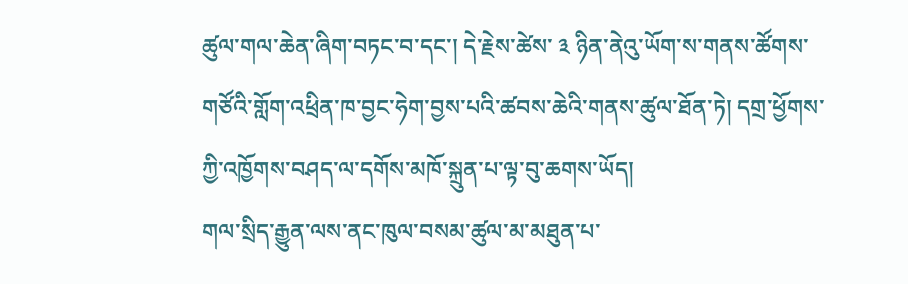ཚུལ་གལ་ཆེན་ཞིག་བཏང་བ་དང་། དེ་རྗེས་ཚེས་ ༣ ཉིན་ནེའུ་ཡོག་ས་གནས་ཚོགས་གཙོའི་གློག་འཕྲིན་ཁ་བྱང་ཧེག་བྱས་པའི་ཚབས་ཆེའི་གནས་ཚུལ་ཐོན་ཏེ། དགྲ་ཕྱོགས་ཀྱི་འཁྱོགས་བཤད་ལ་དགོས་མཁོ་སྐྲུན་པ་ལྟ་བུ་ཆགས་ཡོད།
གལ་སྲིད་རྒྱུན་ལས་ནང་ཁུལ་བསམ་ཚུལ་མ་མཐུན་པ་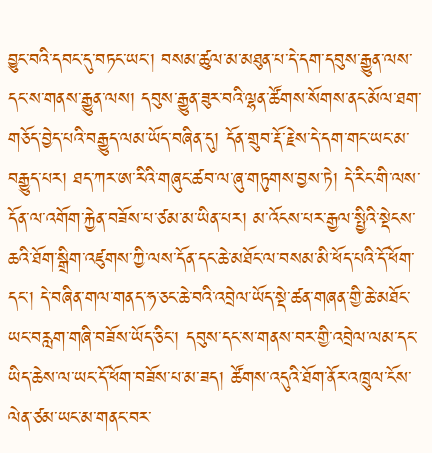བྱུང་བའི་དབང་དུ་བཏང་ཡང་། བསམ་ཚུལ་མ་མཐུན་པ་དེ་དག་དབུས་རྒྱུན་ལས་དང་ས་གནས་རྒྱུན་ལས། དབུས་རྒྱུན་ཟུར་བའི་ལྷན་ཚོགས་སོགས་ནང་མོལ་ཐག་གཅོད་བྱེད་པའི་བརྒྱུད་ལམ་ཡོད་བཞིན་དུ། དོན་གྲུབ་རྡོ་རྗེས་དེ་དག་གང་ཡང་མ་བརྒྱུད་པར། ཐད་ཀར་ཨ་རིའི་གཞུང་ཚབ་ལ་ཞུ་གཏུགས་བྱས་ཏེ། དེ་རིང་གི་ལས་དོན་ལ་འགོག་རྐྱེན་བཟོས་པ་ཙམ་མ་ཡིན་པར། མ་འོངས་པར་རྒྱལ་སྤྱིའི་སྡེངས་ཆའི་ཐོག་སྒྲིག་འཛུགས་ཀྱི་ལས་དོན་དང་ཆེ་མཐོང་ལ་བསམ་མི་ཕོད་པའི་དོ་ཕོག་དང་། དེ་བཞིན་གལ་གནད་ཧ་ཅང་ཆེ་བའི་འབྲེལ་ཡོད་སྡེ་ཚན་གཞན་གྱི་ཆེ་མཐོང་ཡང་བརླག་གཞི་བཟོས་ཡོད་ཅིང་། དབུས་དང་ས་གནས་བར་གྱི་འབྲེལ་ལམ་དང་ཡིད་ཆེས་ལ་ཡང་དོ་ཕོག་བཟོས་པ་མ་ཟད། ཚོགས་འདུའི་ཐོག་ནོར་འཁྲུལ་ངོས་ལེན་ཙམ་ཡང་མ་གནང་བར་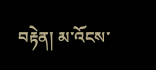བརྟེན། མ་འོངས་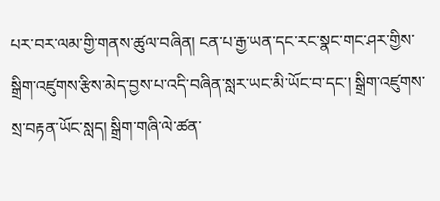པར་བར་ལམ་གྱི་གནས་ཚུལ་བཞིན། ངན་པ་རྒྱ་ཡན་དང་རང་སྣང་གང་ཤར་གྱིས་སྒྲིག་འཛུགས་རྩིས་མེད་བྱས་པ་འདི་བཞིན་སླར་ཡང་མི་ཡོང་བ་དང་། སྒྲིག་འཛུགས་སྲ་བརྟན་ཡོང་སླད། སྒྲིག་གཞི་ལེ་ཚན་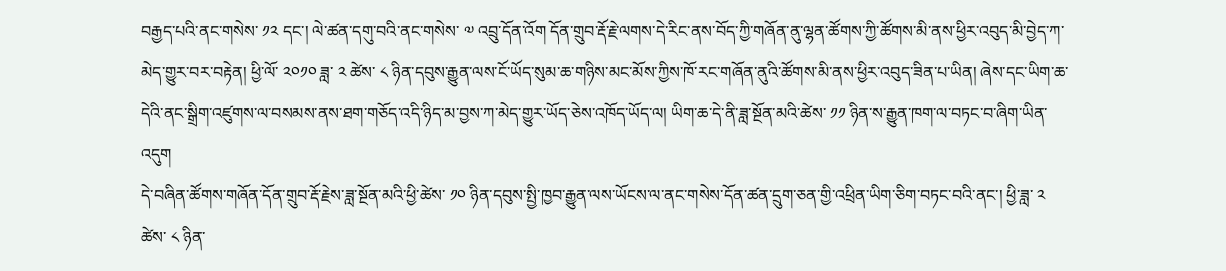བརྒྱད་པའི་ནང་གསེས་ ༡༢ དང་། ལེ་ཚན་དགུ་བའི་ནང་གསེས་ ༧ འབྲུ་དོན་འོག དོན་གྲུབ་རྡོ་རྗེ་ལགས་དེ་རིང་ནས་བོད་ཀྱི་གཞོན་ནུ་ལྷན་ཚོགས་ཀྱི་ཚོགས་མི་ནས་ཕྱིར་འབུད་མི་བྱེད་ཀ་མེད་གྱུར་བར་བརྟེན། ཕྱི་ལོ་ ༢༠༡༠ ཟླ་ ༢ ཚེས་ ༨ ཉིན་དབུས་རྒྱུན་ལས་ངོ་ཡོད་སུམ་ཆ་གཉིས་མང་མོས་ཀྱིས་ཁོ་རང་གཞོན་ནུའི་ཚོགས་མི་ནས་ཕྱིར་འབུད་ཟིན་པ་ཡིན། ཞེས་དང་ཡིག་ཆ་དེའི་ནང་སྒྲིག་འཛུགས་ལ་བསམས་ནས་ཐག་གཅོད་འདི་ཉིད་མ་བྱས་ཀ་མེད་གྱུར་ཡོད་ཅེས་འཁོད་ཡོད་ལ། ཡིག་ཆ་དེ་ནི་ཟླ་སྔོན་མའི་ཚེས་ ༡༡ ཉིན་ས་རྒྱུན་ཁག་ལ་བཏང་བ་ཞིག་ཡིན་འདུག
དེ་བཞིན་ཚོགས་གཞོན་དོན་གྲུབ་རྡོ་རྗེས་ཟླ་སྔོན་མའི་ཕྱི་ཚེས་ ༡༠ ཉིན་དབུས་སྤྱི་ཁྱབ་རྒྱུན་ལས་ཡོངས་ལ་ནང་གསེས་དོན་ཚན་དྲུག་ཅན་གྱི་འཕྲིན་ཡིག་ཅིག་བཏང་བའི་ནང་། ཕྱི་ཟླ་ ༢ ཚེས་ ༨ ཉིན་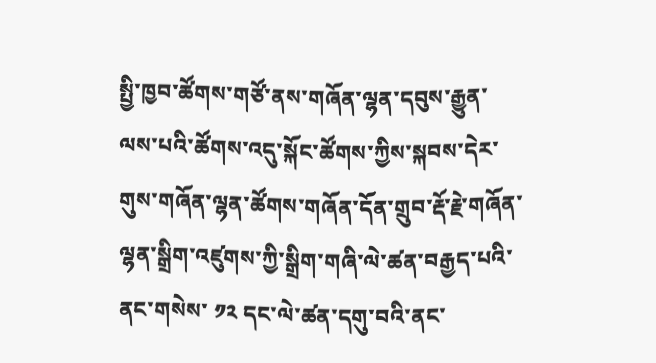སྤྱི་ཁྱབ་ཚོགས་གཙོ་ནས་གཞོན་ལྷན་དབུས་རྒྱུན་ལས་པའི་ཚོགས་འདུ་སྐོང་ཚོགས་ཀྱིས་སྐབས་དེར་གུས་གཞོན་ལྷན་ཚོགས་གཞོན་དོན་གྲུབ་རྡོ་རྗེ་གཞོན་ལྷན་སྒྲིག་འཛུགས་ཀྱི་སྒྲིག་གཞི་ལེ་ཚན་བརྒྱད་པའི་ནང་གསེས་ ༡༢ དང་ལེ་ཚན་དགུ་བའི་ནང་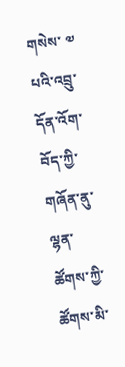གསེས་ ༧ པའི་འབྲུ་དོན་འོག་བོད་ཀྱི་གཞོན་ནུ་ལྷན་ཚོགས་ཀྱི་ཚོགས་མི་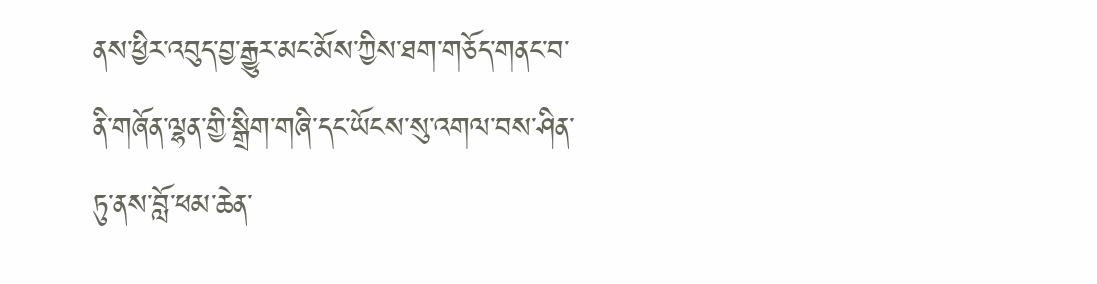ནས་ཕྱིར་འབུད་བྱ་རྒྱུར་མང་མོས་ཀྱིས་ཐག་གཅོད་གནང་བ་ནི་གཞོན་ལྷན་གྱི་སྒྲིག་གཞི་དང་ཡོངས་སུ་འགལ་བས་ཤིན་ཏུ་ནས་བློ་ཕམ་ཆེན་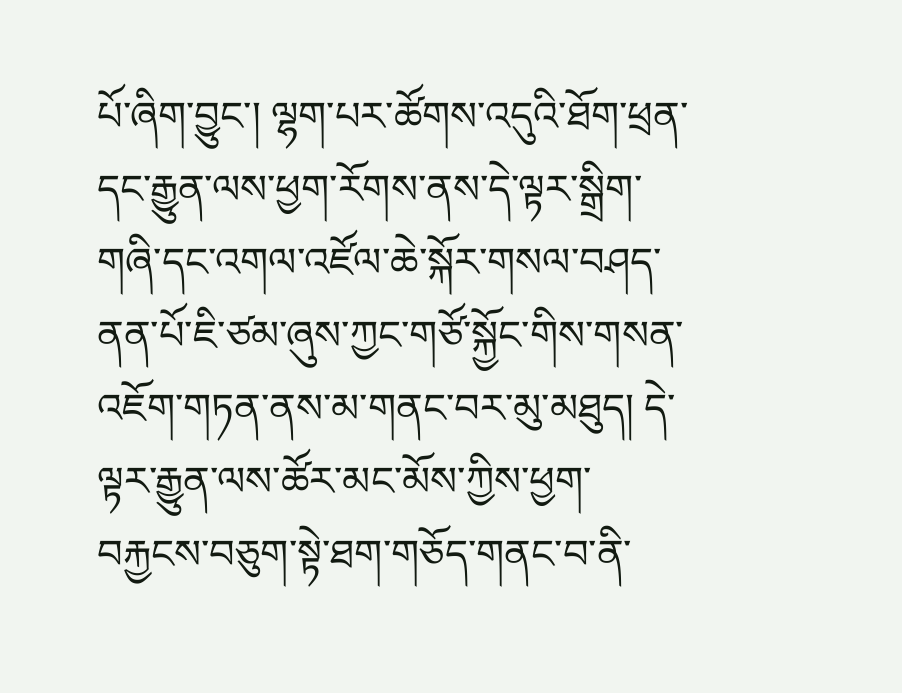པོ་ཞིག་བྱུང་། ལྷག་པར་ཚོགས་འདུའི་ཐོག་ཕྲན་དང་རྒྱུན་ལས་ཕྱག་རོགས་ནས་དེ་ལྟར་སྒྲིག་གཞི་དང་འགལ་འཛོལ་ཆེ་སྐོར་གསལ་བཤད་ནན་པོ་ཇི་ཙམ་ཞུས་ཀྱང་གཙོ་སྐྱོང་གིས་གསན་འཇོག་གཏན་ནས་མ་གནང་བར་མུ་མཐུད། དེ་ལྟར་རྒྱུན་ལས་ཚོར་མང་མོས་ཀྱིས་ཕྱག་བརྐྱངས་བཅུག་སྟེ་ཐག་གཅོད་གནང་བ་ནི་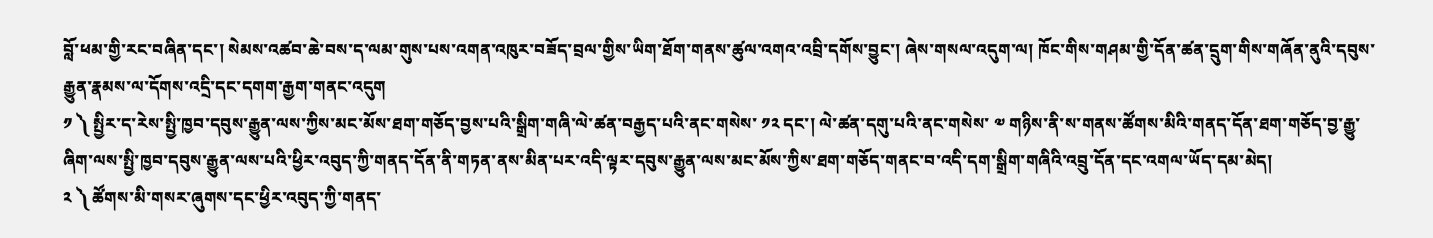བློ་ཕམ་གྱི་རང་བཞིན་དང་། སེམས་འཚབ་ཆེ་བས་ད་ལམ་གུས་པས་འགན་འཁུར་བཟོད་བྲལ་གྱིས་ཡིག་ཐོག་གནས་ཚུལ་འགའ་འབྲི་དགོས་བྱུང་། ཞེས་གསལ་འདུག་ལ། ཁོང་གིས་གཤམ་གྱི་དོན་ཚན་དྲུག་གིས་གཞོན་ནུའི་དབུས་རྒྱུན་རྣམས་ལ་དོགས་འདྲི་དང་དགག་རྒྱག་གནང་འདུག
༡ ༽ སྤྱིར་ད་རེས་སྤྱི་ཁྱབ་དབུས་རྒྱུན་ལས་ཀྱིས་མང་མོས་ཐག་གཅོད་བྱས་པའི་སྒྲིག་གཞི་ལེ་ཚན་བརྒྱད་པའི་ནང་གསེས་ ༡༢ དང་། ལེ་ཚན་དགུ་པའི་ནང་གསེས་ ༧ གཉིས་ནི་ས་གནས་ཚོགས་མིའི་གནད་དོན་ཐག་གཅོད་བྱ་རྒྱུ་ཞིག་ལས་སྤྱི་ཁྱབ་དབུས་རྒྱུན་ལས་པའི་ཕྱིར་འབུད་ཀྱི་གནད་དོན་ནི་གཏན་ནས་མིན་པར་འདི་ལྟར་དབུས་རྒྱུན་ལས་མང་མོས་ཀྱིས་ཐག་གཅོད་གནང་བ་འདི་དག་སྒྲིག་གཞིའི་འབྲུ་དོན་དང་འགལ་ཡོད་དམ་མེད།
༢ ༽ ཚོགས་མི་གསར་ཞུགས་དང་ཕྱིར་འབུད་ཀྱི་གནད་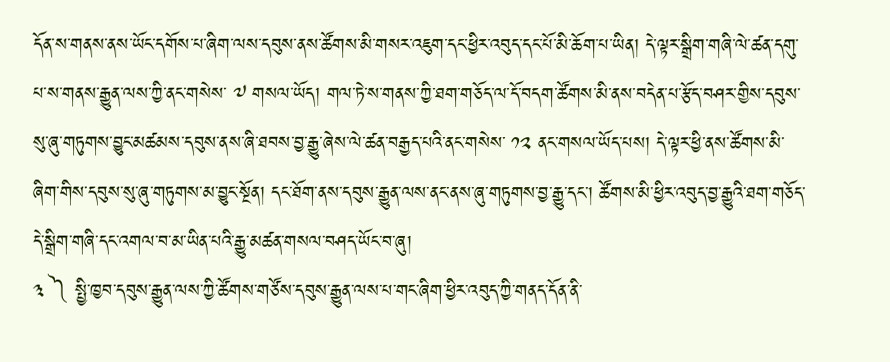དོན་ས་གནས་ནས་ཡོང་དགོས་པ་ཞིག་ལས་དབུས་ནས་ཚོགས་མི་གསར་འཇུག་དང་ཕྱིར་འབུད་དང་པོ་མི་ཆོག་པ་ཡིན། དེ་ལྟར་སྒྲིག་གཞི་ལེ་ཚན་དགུ་པ་ས་གནས་རྒྱུན་ལས་ཀྱི་ནང་གསེས་ ༧ གསལ་ཡོད། གལ་ཏེ་ས་གནས་ཀྱི་ཐག་གཅོད་ལ་དོ་བདག་ཚོགས་མི་ནས་བདེན་པ་རྩོད་བཤར་གྱིས་དབུས་སུ་ཞུ་གཏུགས་བྱུང་མཚམས་དབུས་ནས་ཞི་ཐབས་བྱ་རྒྱུ་ཞེས་ལེ་ཚན་བརྒྱད་པའི་ནང་གསེས་ ༡༢ ནང་གསལ་ཡོད་པས། དེ་ལྟར་ཕྱི་ནས་ཚོགས་མི་ཞིག་གིས་དབུས་སུ་ཞུ་གཏུགས་མ་བྱུང་སྔོན། དང་ཐོག་ནས་དབུས་རྒྱུན་ལས་ནང་ནས་ཞུ་གཏུགས་བྱ་རྒྱུ་དང་། ཚོགས་མི་ཕྱིར་འབུད་བྱ་རྒྱུའི་ཐག་གཅོད་དེ་སྒྲིག་གཞི་དང་འགལ་བ་མ་ཡིན་པའི་རྒྱུ་མཚན་གསལ་བཤད་ཡོང་བ་ཞུ།
༣ ༽ སྤྱི་ཁྱབ་དབུས་རྒྱུན་ལས་ཀྱི་ཚོགས་གཙོས་དབུས་རྒྱུན་ལས་པ་གང་ཞིག་ཕྱིར་འབུད་ཀྱི་གནད་དོན་ནི་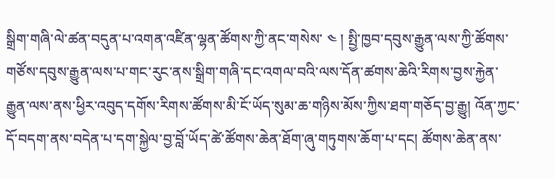སྒྲིག་གཞི་ལེ་ཚན་བདུན་པ་འགན་འཛིན་ལྷན་ཚོགས་ཀྱི་ནང་གསེས་ ༤ ། སྤྱི་ཁྱབ་དབུས་རྒྱུན་ལས་ཀྱི་ཚོགས་གཙོས་དབུས་རྒྱུན་ལས་པ་གང་རུང་ནས་སྒྲིག་གཞི་དང་འགལ་བའི་ལས་དོན་ཚགས་ཆེའི་རིགས་བྱས་རྐྱེན་རྒྱུན་ལས་ནས་ཕྱིར་འབུད་དགོས་རིགས་ཚོགས་མི་ངོ་ཡོད་སུམ་ཆ་གཉིས་མོས་ཀྱིས་ཐག་གཅོད་བྱ་རྒྱུ། འོན་ཀྱང་དོ་བདག་ནས་བདེན་པ་དག་སྐྱེལ་བྱ་བློ་ཡོད་ཚེ་ཚོགས་ཆེན་ཐོག་ཞུ་གཏུགས་ཆོག་པ་དང། ཚོགས་ཆེན་ནས་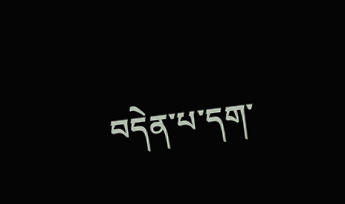བདེན་པ་དག་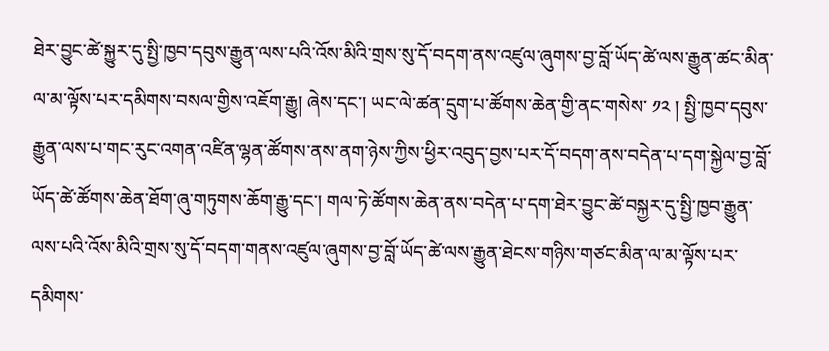ཐེར་བྱུང་ཚེ་སྐྱུར་དུ་སྤྱི་ཁྱབ་དབུས་རྒྱུན་ལས་པའི་འོས་མིའི་གྲས་སུ་དོ་བདག་ནས་འཛུལ་ཞུགས་བྱ་བློ་ཡོད་ཚེ་ལས་རྒྱུན་ཚང་མིན་ལ་མ་ལྟོས་པར་དམིགས་བསལ་གྱིས་འཇོག་རྒྱུ། ཞེས་དང་། ཡང་ལེ་ཚན་དྲུག་པ་ཚོགས་ཆེན་གྱི་ནང་གསེས་ ༡༢ ། སྤྱི་ཁྱབ་དབུས་རྒྱུན་ལས་པ་གང་རུང་འགན་འཛིན་ལྷན་ཚོགས་ནས་ནག་ཉེས་ཀྱིས་ཕྱིར་འབུད་བྱས་པར་དོ་བདག་ནས་བདེན་པ་དག་སྐྱེལ་བྱ་བློ་ཡོད་ཚེ་ཚོགས་ཆེན་ཐོག་ཞུ་གཏུགས་ཆོག་རྒྱུ་དང་། གལ་ཏེ་ཚོགས་ཆེན་ནས་བདེན་པ་དག་ཐེར་བྱུང་ཚེ་བསྐྱར་དུ་སྤྱི་ཁྱབ་རྒྱུན་ལས་པའི་འོས་མིའི་གྲས་སུ་དོ་བདག་གནས་འཛུལ་ཞུགས་བྱ་བློ་ཡོད་ཚེ་ལས་རྒྱུན་ཐེངས་གཉིས་གཙང་མིན་ལ་མ་ལྟོས་པར་དམིགས་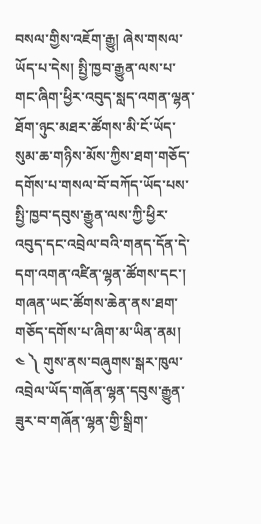བསལ་གྱིས་འཇོག་རྒྱུ། ཞེས་གསལ་ཡོད་པ་དེས། སྤྱི་ཁྱབ་རྒྱུན་ལས་པ་གང་ཞིག་ཕྱིར་འབུད་སླད་འགན་ལྷན་ཐོག་ཉུང་མཐར་ཚོགས་མི་ངོ་ཡོད་སུམ་ཆ་གཉིས་མོས་ཀྱིས་ཐག་གཅོད་དགོས་པ་གསལ་བོ་བཀོད་ཡོད་པས་སྤྱི་ཁྱབ་དབུས་རྒྱུན་ལས་ཀྱི་ཕྱིར་འབུད་དང་འབྲེལ་བའི་གནད་དོན་དེ་དག་འགན་འཛིན་ལྷན་ཚོགས་དང་། གཞན་ཡང་ཚོགས་ཆེན་ནས་ཐག་གཅོད་དགོས་པ་ཞིག་མ་ཡིན་ནམ།
༤ ༽ གུས་ནས་བཞུགས་སྒར་ཁུལ་འབྲེལ་ཡོད་གཞོན་ལྷན་དབུས་རྒྱུན་ཟུར་བ་གཞོན་ལྷན་གྱི་སྒྲིག་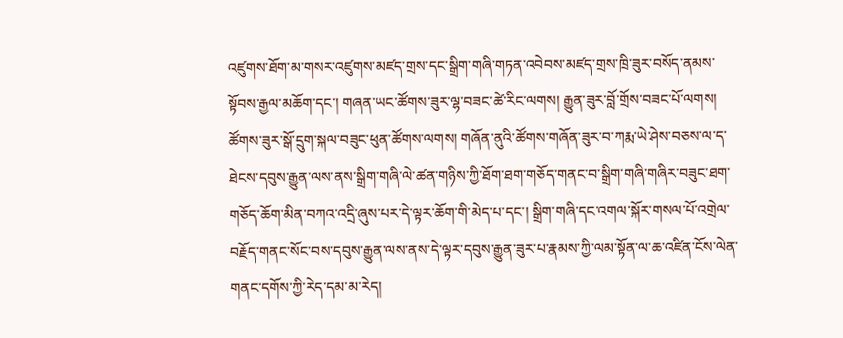འཛུགས་ཐོག་མ་གསར་འཛུགས་མཛད་གྲས་དང་སྒྲིག་གཞི་གཏན་འབེབས་མཛད་གྲས་ཁྲི་ཟུར་བསོད་ནམས་སྟོབས་རྒྱལ་མཆོག་དང་། གཞན་ཡང་ཚོགས་ཟུར་ལྷ་བཟང་ཚེ་རིང་ལགས། རྒྱུན་ཟུར་བློ་གྲོས་བཟང་པོ་ལགས། ཚོགས་ཟུར་སྒོ་དྲུག་སྐལ་བཟུང་ཕུན་ཚོགས་ལགས། གཞོན་ནུའི་ཚོགས་གཞོན་ཟུར་བ་ཀརྨ་ཡེ་ཤེས་བཅས་ལ་ད་ཐེངས་དབུས་རྒྱུན་ལས་ནས་སྒྲིག་གཞི་ལེ་ཚན་གཉིས་ཀྱི་ཐོག་ཐག་གཅོད་གནང་བ་སྒྲིག་གཞི་གཞིར་བཟུང་ཐག་གཅོད་ཆོག་མིན་བཀའ་འདྲི་ཞུས་པར་དེ་ལྟར་ཆོག་གི་མེད་པ་དང་། སྒྲིག་གཞི་དང་འགལ་སྐོར་གསལ་པོ་འགྲེལ་བརྗོད་གནང་སོང་བས་དབུས་རྒྱུན་ལས་ནས་དེ་ལྟར་དབུས་རྒྱུན་ཟུར་པ་རྣམས་ཀྱི་ལམ་སྟོན་ལ་ཆ་འཛིན་ངོས་ལེན་གནང་དགོས་ཀྱི་རེད་དམ་མ་རེད།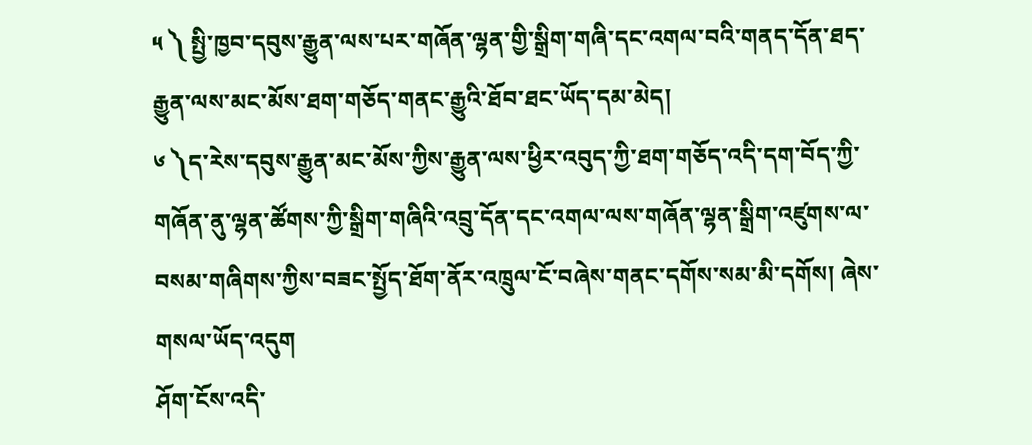༥ ༽ སྤྱི་ཁྱབ་དབུས་རྒྱུན་ལས་པར་གཞོན་ལྷན་གྱི་སྒྲིག་གཞི་དང་འགལ་བའི་གནད་དོན་ཐད་རྒྱུན་ལས་མང་མོས་ཐག་གཅོད་གནང་རྒྱུའི་ཐོབ་ཐང་ཡོད་དམ་མེད།
༦ ༽ད་རེས་དབུས་རྒྱུན་མང་མོས་ཀྱིས་རྒྱུན་ལས་ཕྱིར་འབུད་ཀྱི་ཐག་གཅོད་འདི་དག་བོད་ཀྱི་གཞོན་ནུ་ལྷན་ཚོགས་ཀྱི་སྒྲིག་གཞིའི་འབྲུ་དོན་དང་འགལ་ལས་གཞོན་ལྷན་སྒྲིག་འཛུགས་ལ་བསམ་གཞིགས་ཀྱིས་བཟང་སྤྱོད་ཐོག་ནོར་འཁྲུལ་ངོ་བཞེས་གནང་དགོས་སམ་མི་དགོས། ཞེས་གསལ་ཡོད་འདུག
ཤོག་ངོས་འདི་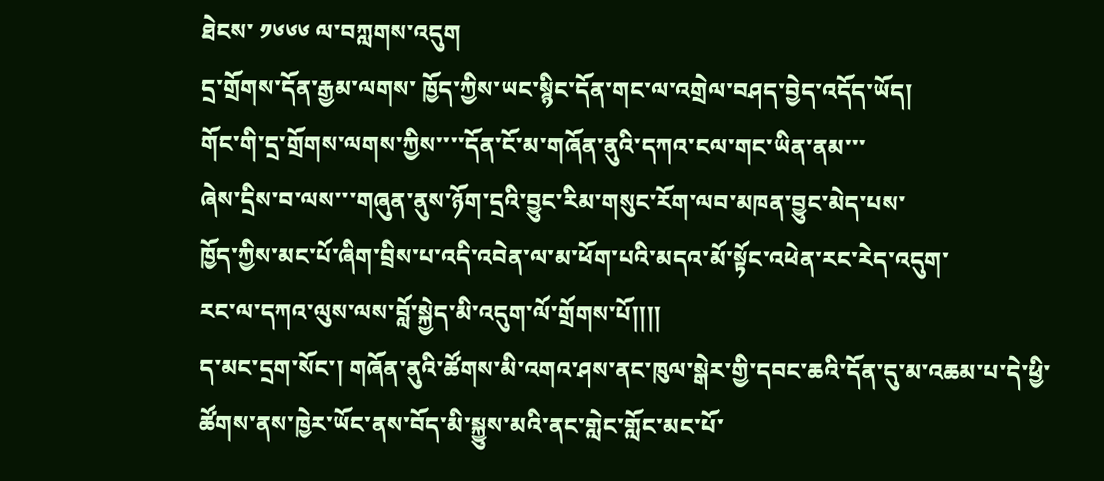ཐེངས་ ༡༦༦༦ ལ་བཀླགས་འདུག
དྲ་གྲོགས་དོན་རྒྱམ་ལགས་ ཁྱོད་ཀྱིས་ཡང་སྙིང་དོན་གང་ལ་འགྲེལ་བཤད་བྱེད་འདོད་ཡོད།
གོང་གི་དྲ་གྲོགས་ལགས་ཀྱིས་་་་དོན་ངོ་མ་གཞོན་ནུའི་དཀའ་ངལ་གང་ཡིན་ནམ་་་
ཞེས་དྲིས་བ་ལས་་་གཞུན་ནུས་ཉོག་དྲའི་བྱུང་རིམ་གསུང་རོག་ལབ་མཁན་བྱུང་མེད་པས་
ཁྱོད་ཀྱིས་མང་པོ་ཞིག་བྲིས་པ་འདི་འབེན་ལ་མ་ཕོག་པའི་མདའ་མོ་སྟོང་འཕེན་རང་རེད་འདུག་
རང་ལ་དཀའ་ལུས་ལས་བློ་སྐྱེད་མི་འདུག་ལོ་གྲོགས་པོ།།།།
ད་མང་དྲག་སོང་། གཞོན་ནུའི་ཚོགས་མི་འགའ་ཤས་ནང་ཁུལ་སྒེར་གྱི་དབང་ཆའི་དོན་དུ་མ་འཆམ་པ་དེ་ཕྱི་ཚོགས་ནས་ཁྱེར་ཡོང་ནས་བོད་མི་སྐྱུས་མའི་ནང་གླེང་གློང་མང་པོ་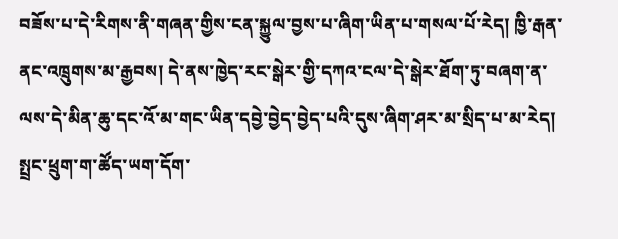བཟོས་པ་དེ་རིགས་ནི་གཞན་གྱིས་ངན་སྐྱུལ་བྱས་པ་ཞིག་ཡིན་པ་གསལ་པོ་རེད། ཁྱི་རྒན་ནང་འཁྲུགས་མ་རྒྱབས། དེ་ནས་ཁྱེད་རང་སྒེར་གྱི་དཀའ་ངལ་དེ་སྒེར་ཐོག་ཏུ་བཞག་ན་ལས་དེ་མིན་ཆུ་དང་འོ་མ་གང་ཡིན་དབྱེ་བྱེད་བྱེད་པའི་དུས་ཞིག་ཤར་མ་སྲིད་པ་མ་རེད། སྤྲང་ཕྲུག་ག་ཚོད་ཡག་དོག་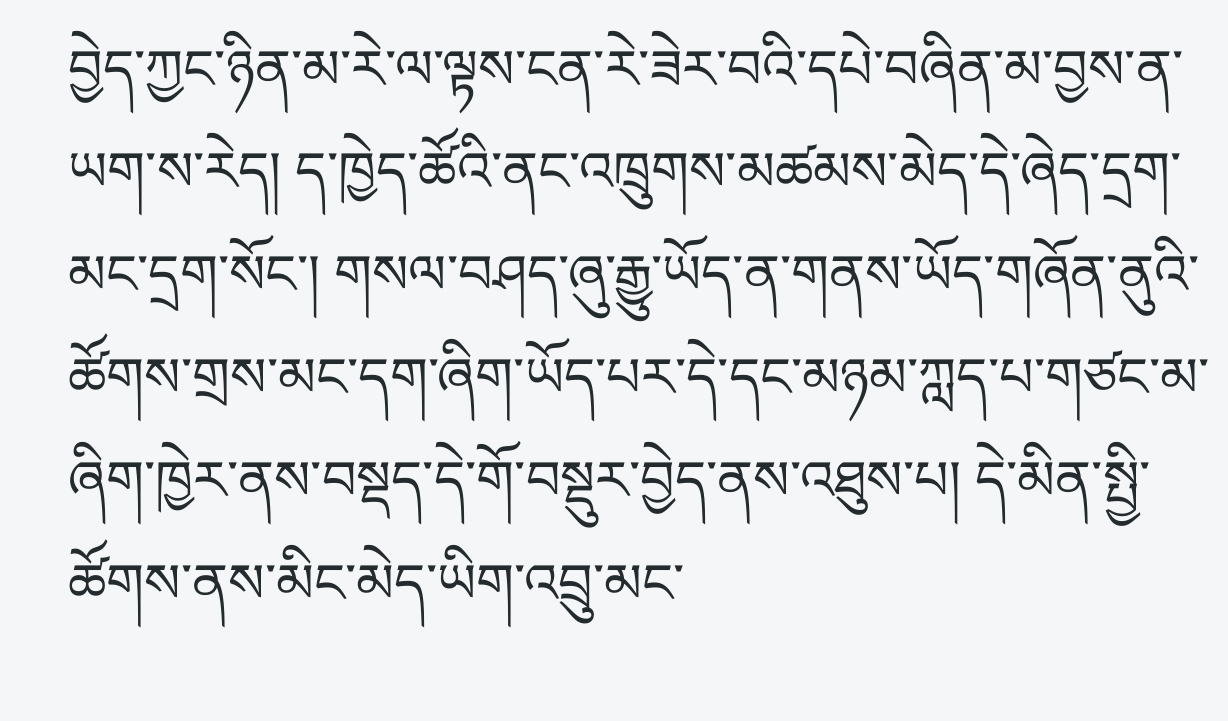བྱེད་ཀྱང་ཉིན་མ་རེ་ལ་ལྟས་ངན་རེ་ཟེར་བའི་དཔེ་བཞིན་མ་བྱས་ན་ཡག་ས་རེད། ད་ཁྱེད་ཚོའི་ནང་འཁྲུགས་མཚམས་མེད་དེ་ཞེད་དྲག་མང་དྲག་སོང་། གསལ་བཤད་ཞུ་རྒྱུ་ཡོད་ན་གནས་ཡོད་གཞོན་ནུའི་ཚོགས་གྲས་མང་དག་ཞིག་ཡོད་པར་དེ་དང་མཉམ་ཀླད་པ་གཙང་མ་ཞིག་ཁྱེར་ནས་བསྡད་དེ་གོ་བསྡུར་བྱེད་ནས་འཐུས་པ། དེ་མིན་སྤྱི་ཚོགས་ནས་མིང་མེད་ཡིག་འབྲུ་མང་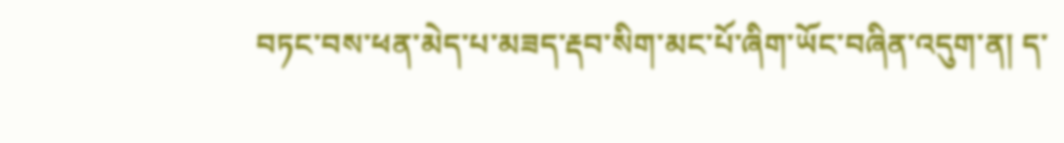བཏང་བས་ཕན་མེད་པ་མཟད་རྡབ་སིག་མང་པོ་ཞིག་ཡོང་བཞིན་འདུག་ན། ད་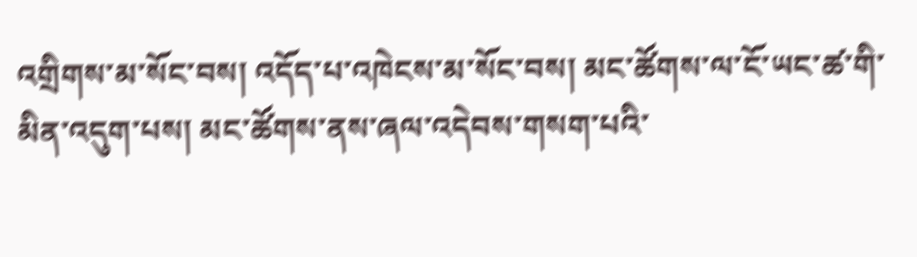འགྲིགས་མ་སོང་བས། འདོད་པ་འཁེངས་མ་སོང་བས། མང་ཚོགས་ལ་ངོ་ཡང་ཚ་གི་མིན་འདུག་པས། མང་ཚོགས་ནས་ཞལ་འདེབས་གསག་པའི་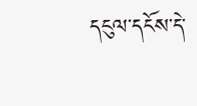དངུལ་དངོས་དེ་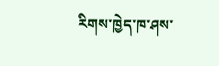རིགས་ཁྱེད་ཁ་ཤས་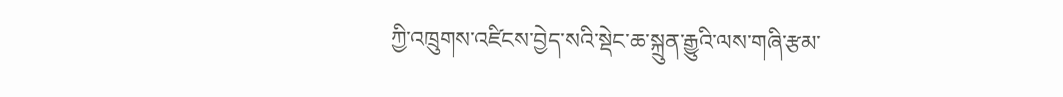ཀྱི་འཁྲུགས་འཛིངས་བྱེད་སའི་སྡེང་ཆ་སྐྲུན་རྒྱུའི་ལས་གཞི་རྩམ་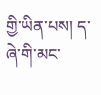གྱི་ཡིན་པས། ད་ཞེ་གི་མང་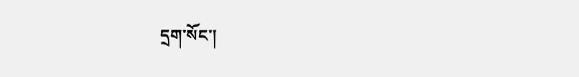དྲག་སོང་།